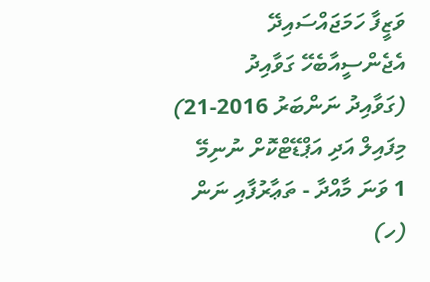ވަޒީފާ ހަމަޖައްސައިދޭ އެޖެންސީއާބެހޭ ގަވާއިދު
(ގަވާއިދު ނަންބަރު 2016-21)
މިފައިލް އަދި އަޕްޑޭޓްކޮށް ނުނިމޭ
1 ވަނަ މާއްދާ - ތަޢާރުފާއި ނަން
(ހ)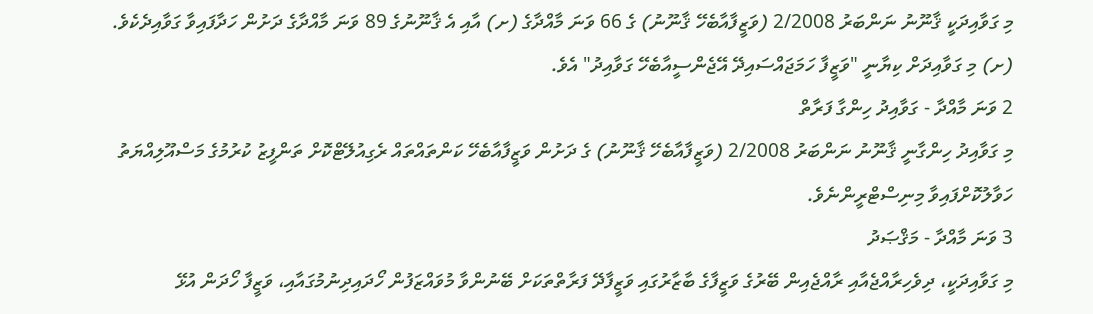މި ގަވާއިދަކީ ޤާނޫނު ނަންބަރު 2/2008 (ވަޒީފާއާބެހޭ ޤާނޫނު) ގެ 66 ވަނަ މާއްދާގެ (ށ) އާއި އެ ޤާނޫނުގެ 89 ވަނަ މާއްދާގެ ދަށުން ހަދާފައިވާ ގަވާއިދެކެވެ.
(ށ) މި ގަވާއިދަށް ކިޔާނީ "ވަޒީފާ ހަމަޖައްސައިދޭ އޭޖެންސީއާބެހޭ ގަވާއިދު" އެވެ.
2 ވަނަ މާއްދާ - ގަވާއިދު ހިންގާ ފަރާތް
މި ގަވާއިދު ހިންގާނީ ޤާނޫނު ނަންބަރު 2/2008 (ވަޒީފާއާބެހޭ ޤާނޫނު) ގެ ދަށުން ވަޒީފާއާބެހޭ ކަންތައްތައް ރެގިއުލޭޓްކޮށް ތަންފީޒު ކުރުމުގެ މަސްއޫލިއްޔަތު ހަވާލުކޮށްފައިވާ މިނިސްޓްރީންނެވެ.
3 ވަނަ މާއްދާ - މަޤްޞަދު
މި ގަވާއިދަކީ، ދިވެހިރާއްޖެއާއި ރާއްޖެއިން ބޭރުގެ ވަޒީފާގެ ބާޒާރުގައި ވަޒީފާދޭ ފަރާތްތަކަށް ބޭނުންވާ މުވައްޒަފުން ހޯދައިދިނުމުގައާއި، ވަޒީފާ ހޯދަން އުޅޭ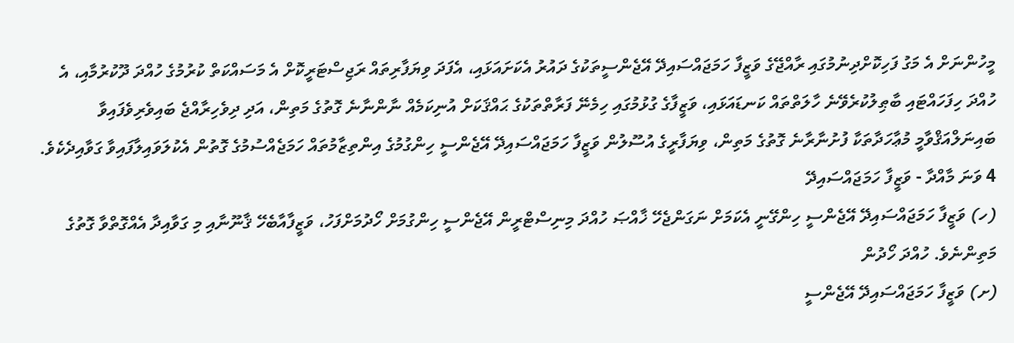މީހުންނަށް އެ މަގު ފަހިކޮށްދިނުމުގައި ރާއްޖޭގެ ވަޒީފާ ހަމަޖައްސައިދޭ އޭޖެންސީތަކުގެ ދައުރު އެކަށައަޅައި، އެފަދަ ވިޔަފާރިތައް ރަޖިސްޓަރީކޮށް އެ މަސައްކަތް ކުރުމުގެ ހުއްދަ ދޫކުރުމާއި، އެ ހުއްދަ ހިފަހައްޓައި ބާޠިލުކުރެވޭނެ ހާލަތްތައް ކަނޑައަޅައި، ވަޒީފާގެ ގުޅުމުގައި ހިމެނޭ ފަރާތްތަކުގެ ޙައްޤަކަށް އުނިކަމެއް ނާންނާނެ ގޮތުގެ މަތިން، އަދި ދިވެހިރާއްޖެ ބައިވެރިވެފައިވާ ބައިނަލްއަޤްވާމީ މުޢާހަދާތަކާ ފުށުނާރާނެ ގޮތުގެ މަތިން، ވިޔަފާރީގެ އުސޫލުން ވަޒީފާ ހަމަޖައްސައިދޭ އޭޖެންސީ ހިންގުމުގެ އިންތިޒާމުތައް ހަމަޖެއްސުމުގެ ގޮތުން އެކުލަވައިލާފައިވާ ގަވާއިދެކެވެ.
4 ވަނަ މާއްދާ - ވަޒީފާ ހަމަޖައްސައިދޭ
(ހ) ވަޒީފާ ހަމަޖައްސައިދޭ އޭޖެންސީ ހިންގޭނީ އެކަމަށް ނަގަންޖެހޭ ޚާއްޞަ ހުއްދަ މިނިސްޓްރީން އޭޖެންސީ ހިންގުމަށް ހޯދުމަށްފަހު، ވަޒީފާއާބެހޭ ޤާނޫނާއި މި ގަވާއިދާ އެއްގޮތްވާ ގޮތުގެ މަތިންނެވެ. ހުއްދަ ހޯދުން
(ށ) ވަޒީފާ ހަމަޖައްސައިދޭ އޭޖެންސީ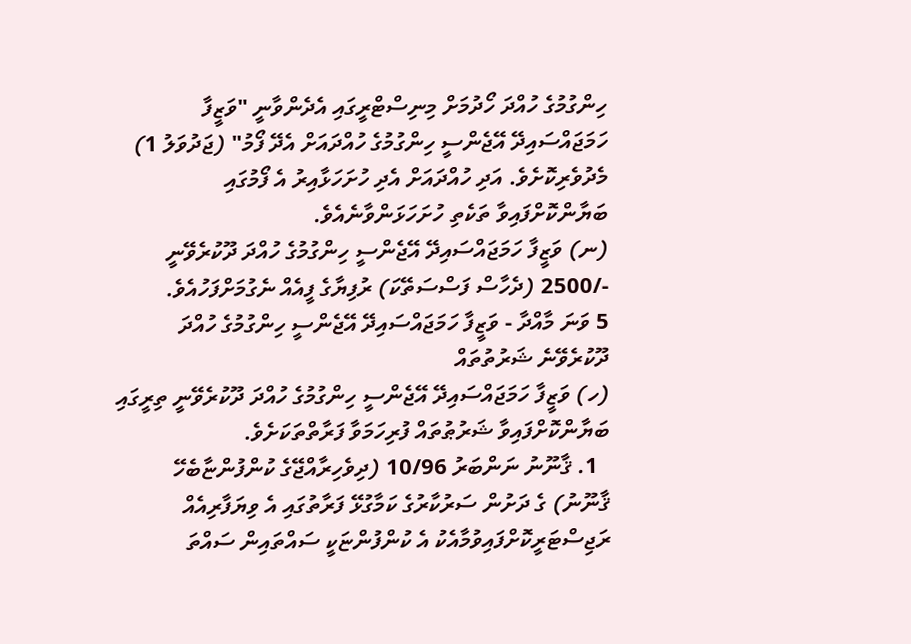ހިންގުމުގެ ހުއްދަ ހޯދުމަށް މިނިސްޓްރީގައި އެދެންވާނީ "ވަޒީފާ ހަމަޖައްސައިދޭ އޭޖެންސީ ހިންގުމުގެ ހުއްދައަށް އެދޭ ފޯމު" (ޖަދުވަލު 1) މެދުވެރިކޮށެވެ. އަދި ހުއްދައަށް އެދި ހުށަހަޅާއިރު އެ ފޯމުގައި ބަޔާންކޮށްފައިވާ ތަކެތި ހުށަހަޅަންވާނެއެވެ.
(ނ) ވަޒީފާ ހަމަޖައްސައިދޭ އޭޖެންސީ ހިންގުމުގެ ހުއްދަ ދޫކުރެވޭނީ -/2500 (ދެހާސް ފަސްސަތޭކަ) ރުފިޔާގެ ފީއެއް ނެގުމަށްފަހުއެވެ.
5 ވަނަ މާއްދާ - ވަޒީފާ ހަމަޖައްސައިދޭ އޭޖެންސީ ހިންގުމުގެ ހުއްދަ ދޫކުރެވޭނެ ޝަރުތުތައް
(ހ) ވަޒީފާ ހަމަޖައްސައިދޭ އޭޖެންސީ ހިންގުމުގެ ހުއްދަ ދޫކުރެވޭނީ ތިރީގައި ބަޔާންކޮށްފައިވާ ޝަރުޠުތައް ފުރިހަމަވާ ފަރާތްތަކަށެވެ.
  1. ޤާނޫނު ނަންބަރު 10/96 (ދިވެހިރާއްޖޭގެ ކުންފުންޏާބެހޭ ޤާނޫނު) ގެ ދަށުން ސަރުކާރުގެ ކަމާގުޅޭ ފަރާތުގައި އެ ވިޔަފާރިއެއް ރަޖިސްޓަރީކޮށްފައިވުމާއެކު އެ ކުންފުންޏަކީ ސައްތައިން ސައްތަ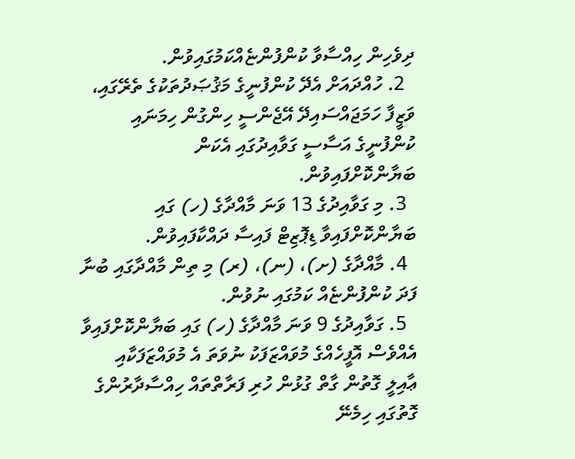ދިވެހިން ހިއްސާވާ ކުންފުންޏެއްކަމުގައިވުން.
  2. ހުއްދައަށް އެދޭ ކުންފުނީގެ މަޤުޞަދުތަކުގެ ތެރޭގައި، ވަޒީފާ ހަމަޖައްސައިދޭ އޭޖެންސީ ހިންގުން ހިމަނައި ކުންފުނީގެ އަސާސީ ގަވާއިދުގައި އެކަން ބަޔާންކޮށްފައިވުން.
  3. މި ގަވާއިދުގެ 13 ވަނަ މާއްދާގެ (ހ) ގައި ބަޔާންކޮށްފައިވާ ޑިޕޮޒިޓް ފައިސާ ދައްކާފައިވުން.
  4. މާއްދާގެ (ށ)، (ނ)، (ރ) މި ތިން މާއްދާގައި ބުނާ ފަދަ ކުންފުންޏެއް ކަމުގައި ނުވުން.
  5. ގަވާއިދުގެ 9 ވަނަ މާއްދާގެ (ހ) ގައި ބަޔާންކޮށްފައިވާ އެއްވެސް އޮފީހެއްގެ މުވައްޒަފަކު ނުވަތަ އެ މުވައްޒަފަކާއި ޢާއިލީ ގޮތުން ގާތް ގުޅުން ހުރި ފަރާތްތައް ހިއްސާދާރުންގެ ގޮތުގައި ހިމެނޭ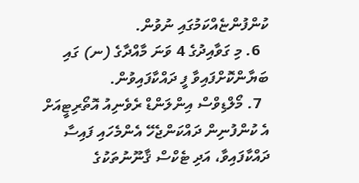ކުންފުންޏެއްކަމުގައި ނުވުން.
  6. މި ގަވާއިދުގެ 4 ވަނަ މާއްދާގެ (ނ) ގައި ބަޔާންކޮށްފައިވާ ފީ ދައްކާފައިވުން.
  7. މޯލްޑިވްސް އިންލަންޑް ރެވެނިއު އޮތޯރިޓީއަށް އެ ކުންފުނިން ދައްކަންޖެހޭ އެންމެހައި ފައިސާ ދައްކާފައިވާ، އަދި ޓެކްސް ޤާނޫނުތަކުގެ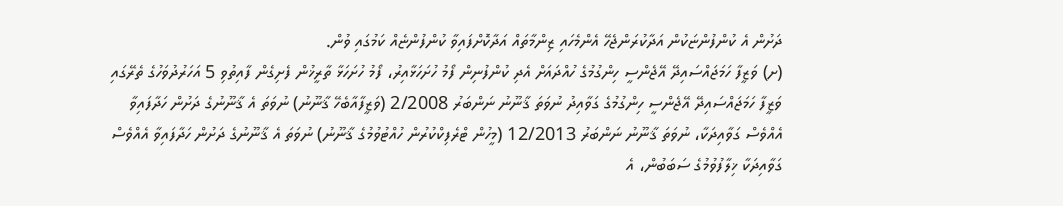ދަށުން އެ ކުންފުންޏަކުން އަދާކުރަންޖެހޭ އެންމެހައި ޒިންމާތައް އަދާކޮށްފައިވާ ކުންފުންޏެއް ކަމުގައި ވުން.
(ށ) ވަޒީފާ ހަމަޖައްސައިދޭ އޭޖެންސީ ހިންގުމުގެ ހުއްދައަށް އެދި ކުންފުނިން ފޯމު ހުށަހަޅާއިރު، ފޯމު ހުށަހަޅާ ތާރީޚުން ފެށިގެން ފާއިތުވި 5 އަހަރުދުވަހުގެ ތެރޭގައި ވަޒީފާ ހަމަޖައްސައިދޭ އޭޖެންސީ ހިންގުމުގެ ގަވާއިދު ނުވަތަ ޤާނޫނު ނަންބަރު 2/2008 (ވަޒީފާއާބެހޭ ޤާނޫނު) ނުވަތަ އެ ޤާނޫނުގެ ދަށުން ހަދާފައިވާ އެއްވެސް ގަވާއިދަކާ، ނުވަތަ ޤާނޫނު ނަންބަރު 12/2013 (މީހުން ޓްރެފިކްކުރުން ހުއްޓުވުމުގެ ޤާނޫނު) ނުވަތަ އެ ޤާނޫނުގެ ދަށުން ހަދާފައިވާ އެއްވެސް ގަވާއިދަކާ ޚިލާފުވުމުގެ ސަބަބުން، އެ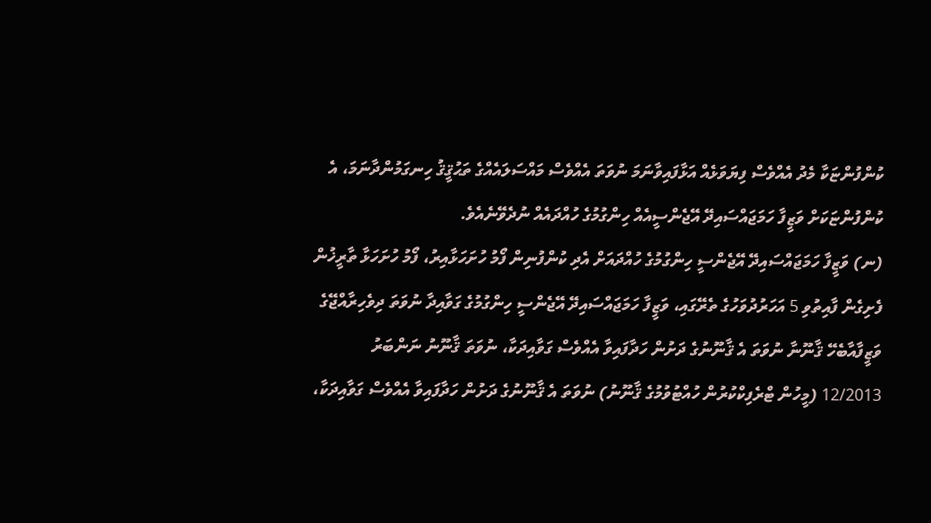ކުންފުންޏަކާ މެދު އެއްވެސް ފިޔަވަޅެއް އަޅާފައިވާނަމަ ނުވަތަ އެއްވެސް މައްސަލައެއްގެ ތަޙުޤީޤު ހިނގަމުންދާނަމަ، އެ ކުންފުންޏަކަށް ވަޒީފާ ހަމަޖައްސައިދޭ އޭޖެންސީއެއް ހިންގުމުގެ ހުއްދައެއް ނުދެވޭނެއެވެ.
(ނ) ވަޒީފާ ހަމަޖައްސައިދޭ އޭޖެންސީ ހިންގުމުގެ ހުއްދައަށް އެދި ކުންފުނިން ފޯމު ހުށަހަޅާއިރު، ފޯމު ހުށަހަޅާ ތާރީޚުން ފެށިގެން ފާއިތުވި 5 އަހަރުދުވަހުގެ ތެރޭގައި، ވަޒީފާ ހަމަޖައްސައިދޭ އޭޖެންސީ ހިންގުމުގެ ގަވާއިދާ ނުވަތަ ދިވެހިރާއްޖޭގެ ވަޒީފާއާބެހޭ ޤާނޫނާ ނުވަތަ އެ ޤާނޫނުގެ ދަށުން ހަދާފައިވާ އެއްވެސް ގަވާއިދަކާ، ނުވަތަ ޤާނޫނު ނަންބަރު 12/2013 (މީހުން ޓްރެފިކްކުރުން ހުއްޓުވުމުގެ ޤާނޫނު) ނުވަތަ އެ ޤާނޫނުގެ ދަށުން ހަދާފައިވާ އެއްވެސް ގަވާއިދަކާ،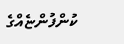ކުންފުންޏެއްގެ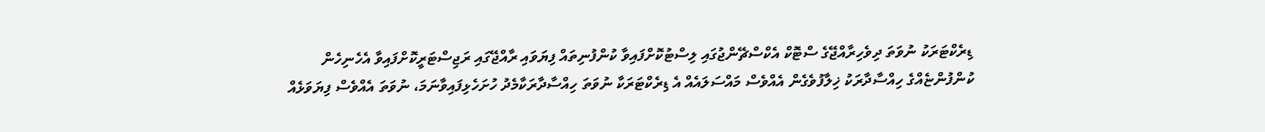ޑިރެކްޓަރަކު ނުވަތަ ދިވެހިރާއްޖޭގެ ސްޓޮކް އެކްސްޗޭންޖުގައި ލިސްޓުކޮށްފައިވާ ކުންފުނިތައް ފިޔަވައި ރާއްޖޭގައި ރަޖިސްޓަރީކޮށްފައިވާ އެހެނިހެން ކުންފުންޏެއްގެ ހިއްސާދާރަކު ޚިލާފުވެގެން އެއްވެސް މައްސަލައެއް އެ ޑިރެކްޓަރަކާ ނުވަތަ ހިއްސާދާރަކާމެދު ހުށަހެޅިފައިވާނަމަ، ނުވަތަ އެއްވެސް ފިޔަވަޅެއް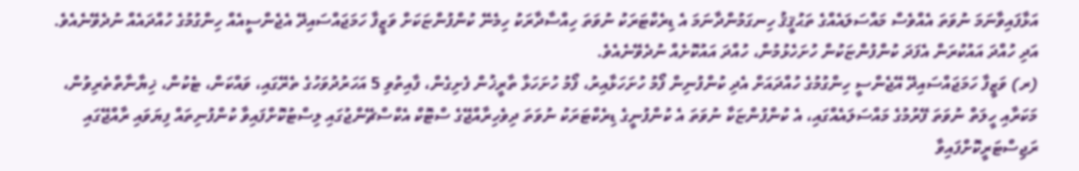އަޅާފައިވާނަމަ ނުވަތަ އެއްވެސް މައްސަލައެއްގެ ތަޙުޤީޤު ހިނގަމުންދާނަމަ އެ ޑިރެކްޓަރަކު ނުވަތަ ހިއްސާދާރަކު ހިމެނޭ ކުންފުންޏަކަށް ވަޒީފާ ހަމަޖައްސައިދޭ އެޖެންސީއެއް ހިންގުމުގެ ހުއްދައެއް ނުދެވޭނެއެވެ. އަދި ހުއްދަ އައުކުރަން އެފަދަ ކުންފުންޏަކުން ހުށަހެޅުމުން، ހުއްދަ އައުކޮށެއް ނުދެވޭނެއެވެ.
(ރ) ވަޒީފާ ހަމަޖައްސައިދޭ އޭޖެންސީ ހިންގުމުގެ ހުއްދައަށް އެދި ކުންފުނިން ފޯމު ހުށަހަޅާއިރު، ފޯމު ހުށަހަޅާ ތާރީޚުން ފެށިގެން، ފާއިތުވި 5 އަހަރުދުވަހުގެ ތެރޭގައި، ވައްކަން، ޓެކުން، ޚިޔާނާތްތެރިވުން، މަކަރާއި ހީލަތް ނުވަތަ ފޭރުމުގެ މައްސަލައެއްގައި، އެ ކުންފުންޏަކާ ނުވަތަ އެ ކުންފުނީގެ ޑިރެކްޓަރަކު ނުވަތަ ދިވެހިރާއްޖޭގެ ސްޓޮކް އެކްސްޗޭންޖުގައި ލިސްޓުކޮށްފައިވާ ކުންފުނިތައް ފިޔަވައި ރާއްޖޭގައި ރަޖިސްޓަރީކޮށްފައިވާ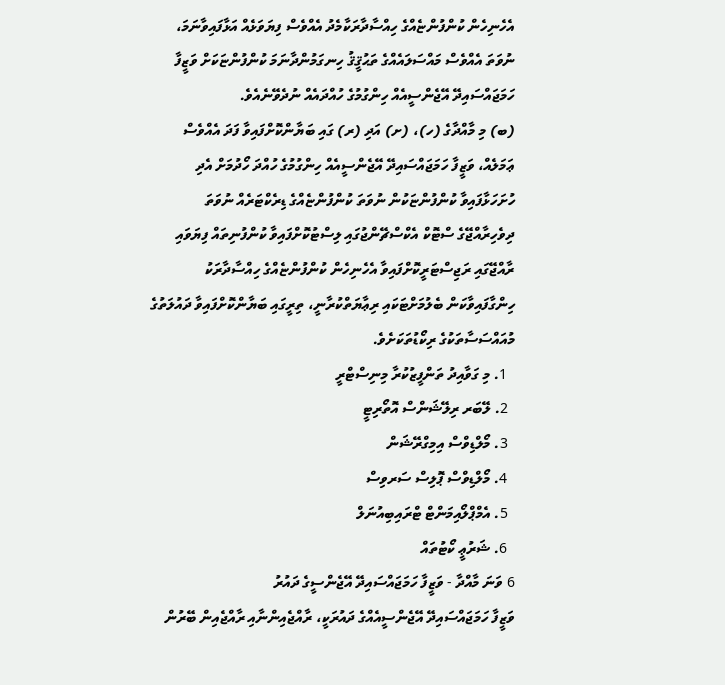އެހެނިހެން ކުންފުންޏެއްގެ ހިއްސާދާރަކާމެދު އެއްވެސް ފިޔަވަޅެއް އަޅާފައިވާނަމަ، ނުވަތަ އެއްވެސް މައްސަލައެއްގެ ތަޙުޤީޤު ހިނގަމުންދާނަމަ ކުންފުންޏަކަށް ވަޒީފާ ހަމަޖައްސައިދޭ އޭޖެންސީއެއް ހިންގުމުގެ ހުއްދައެއް ނުދެވޭނެއެވެ.
(ބ) މި މާއްދާގެ (ހ)، (ށ) އަދި (ރ) ގައި ބަޔާންކޮށްފައިވާ ފަދަ އެއްވެސް ޢަމަލެއް، ވަޒީފާ ހަމަޖައްސައިދޭ އޭޖެންސީއެއް ހިންގުމުގެ ހުއްދަ ހޯދުމަށް އެދި ހުށަހަޅާފައިވާ ކުންފުންޏަކުން ނުވަތަ ކުންފުންޏެއްގެ ޑިރެކްޓަރެއް ނުވަތަ ދިވެހިރާއްޖޭގެ ސްޓޮކް އެކްސްޗޭންޖުގައި ލިސްޓުކޮށްފައިވާ ކުންފުނިތައް ފިޔަވައި ރާއްޖޭގައި ރަޖިސްޓަރީކޮށްފައިވާ އެހެނިހެން ކުންފުންޏެއްގެ ހިއްސާދާރަކު ހިންގާފައިވާކަން ބެލުމަށްޓަކައި ރިޢާޔަތްކުރާނީ، ތިރީގައި ބަޔާންކޮށްފައިވާ ދައުލަތުގެ މުއައްސަސާތަކުގެ ރިކޯޑުތަކަށެވެ.
  1. މި ގަވާއިދު ތަންފީޒުކުރާ މިނިސްޓްރީ
  2. ލޭބަރ ރިލޭޝަންސް އޮތޯރިޓީ
  3. މޯލްޑިވްސް އިމިގްރޭޝަން
  4. މޯލްޑިވްސް ޕޮލިސް ސަރވިސް
  5. އެމްޕްލޯއިމަންޓް ޓްރައިބިއުނަލް
  6. ޝަރުޢީ ކޯޓުތައް
6 ވަނަ މާއްދާ - ވަޒީފާ ހަމަޖައްސައިދޭ އޭޖެންސީގެ ދައުރު
ވަޒީފާ ހަމަޖައްސައިދޭ އޭޖެންސީއެއްގެ ދައުރަކީ، ރާއްޖެއިންނާއި ރާއްޖެއިން ބޭރުން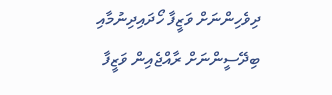ދިވެހިންނަށް ވަޒީފާ ހޯދައިދިނުމާއި ބިދޭސީންނަށް ރާއްޖެއިން ވަޒީފާ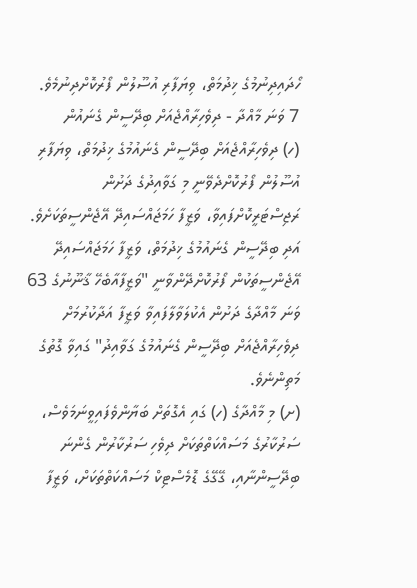ހޯދައިދިނުމުގެ ޚިދުމަތް، ވިޔަފާރި އުސޫލުން ފޯރުކޮށްދިނުމެވެ.
7 ވަނަ މާއްދާ - ދިވެހިރާއްޖެއަށް ބިދޭސީން ގެނައުން
(ހ) ދިވެހިރާއްޖެއަށް ބިދޭސީން ގެނައުމުގެ ޚިދުމަތް، ވިޔަފާރި އުސޫލުން ފޯރުކޮށްދެވޭނީ މި ގަވާއިދުގެ ދަށުން ރަޖިސްޓަރީކޮށްފައިވާ، ވަޒީފާ ހަމަޖައްސައިދޭ އޭޖެންސީތަކަށެވެ. އަދި ބިދޭސީން ގެނައުމުގެ ޚިދުމަތް، ވަޒީފާ ހަމަޖައްސައިދޭ އޭޖެންސީތަކުން ފޯރުކޮށްދޭންވާނީ "ވަޒީފާއާބެހޭ ޤާނޫނުގެ 63 ވަނަ މާއްދާގެ ދަށުން އެކުލަވާލާފައިވާ ވަޒީފާ އަދާކުރުމަށް ދިވެހިރާއްޖެއަށް ބިދޭސީން ގެނައުމުގެ ގަވާއިދު" ގައިވާ ގޮތުގެ މަތިންނެވެ.
(ށ) މި މާއްދާގެ (ހ) ގައި އެގޮތަށް ބަޔާންވެފައިވީނަމަވެސް، ސަރުކާރުގެ މަސައްކަތްތަކަށް ދިވެހި ސަރުކާރުން ގެންނަ ބިދޭސީންނާއި، ގޭގޭގެ ޑޮމެސްޓިކް މަސައްކަތްތަކަށް، ވަޒީފާ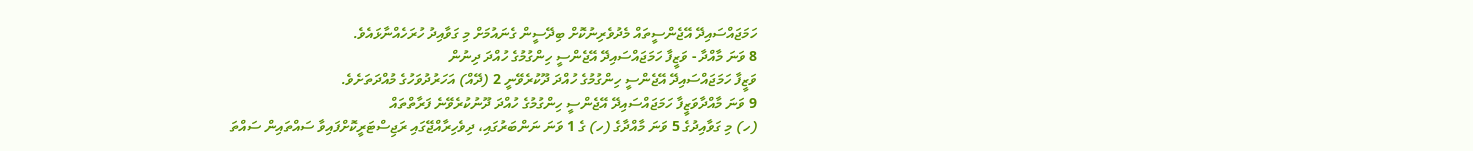ހަމަޖައްސައިދޭ އޭޖެންސީތައް މެދުވެރިނުކޮށް ބިދޭސީން ގެނައުމަށް މި ގަވާއިދު ހުރަހެއްނާޅައެވެ.
8 ވަނަ މާއްދާ - ވަޒީފާ ހަމަޖައްސައިދޭ އޭޖެންސީ ހިންގުމުގެ ހުއްދަ ދިނުން
ވަޒީފާ ހަމަޖައްސައިދޭ އޭޖެންސީ ހިންގުމުގެ ހުއްދަ ދޫކުރެވޭނީ 2 (ދޭއް) އަހަރުދުވަހުގެ މުއްދަތަށެވެ.
9 ވަނަ މާއްދާވަޒީފާ ހަމަޖައްސައިދޭ އޭޖެންސީ ހިންގުމުގެ ހުއްދަ ދޫނުކުރެވޭނެ ފަރާތްތައް
(ހ) މި ގަވާއިދުގެ 5 ވަނަ މާއްދާގެ (ހ) ގެ 1 ވަނަ ނަންބަރުގައި، ދިވެހިރާއްޖޭގައި ރަޖިސްޓަރީކޮށްފައިވާ ސައްތައިން ސައްތަ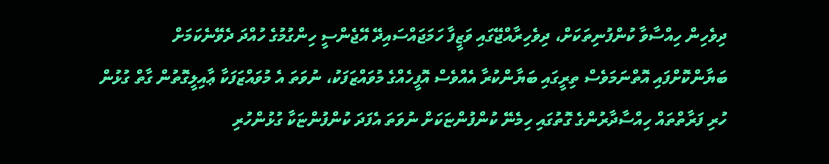ދިވެހިން ހިއްސާވާ ކުންފުނިތަކަށް، ދިވެހިރާއްޖޭގައި ވަޒީފާ ހަމަޖައްސައިދޭ އޭޖެންސީ ހިންގުމުގެ ހުއްދަ ދެވޭނެކަމަށް ބަޔާންކޮށްފައި އޮތްނަމަވެސް ތިރީގައި ބަޔާންކުރާ އެއްވެސް އޮފީހެއްގެ މުވައްޒަފަކު، ނުވަތަ އެ މުވައްޒަފަކާ ޢާއިލީގޮތުން ގާތް ގުޅުން ހުރި ފަރާތްތައް ހިއްސާދާރުންގެ ގޮތުގައި ހިމެނޭ ކުންފުންޏަކަށް ނުވަތަ އެފަދަ ކުންފުންޏަކާ ގުޅުންހުރި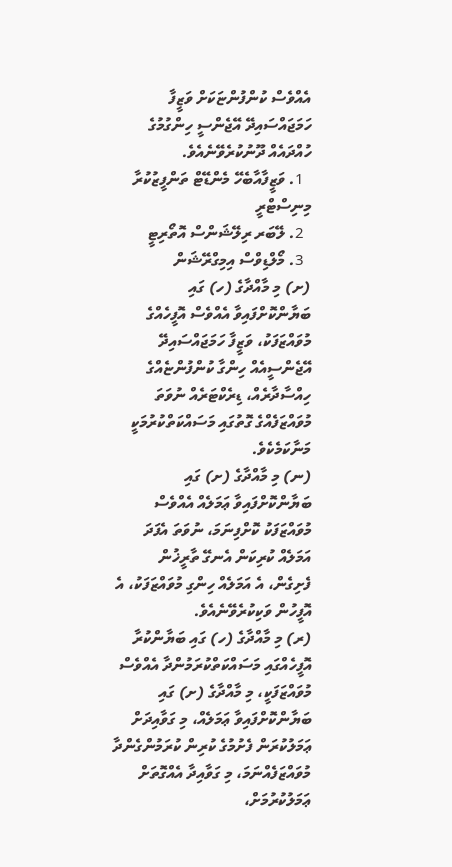އެއްވެސް ކުންފުންޏަކަށް ވަޒީފާ ހަމަޖައްސައިދޭ އޭޖެންސީ ހިންގުމުގެ ހުއްދައެއް ދޫނުކުރެވޭނެއެވެ.
  1. ވަޒީފާއާބެހޭ މެންޑޭޓް ތަންފީޒުކުރާ މިނިސްޓްރީ
  2. ލޭބަރ ރިލޭޝަންސް އޮތޯރިޓީ
  3. މޯލްޑިވްސް އިމިގްރޭޝަން
(ށ) މި މާއްދާގެ (ހ) ގައި ބަޔާންކޮށްފައިވާ އެއްވެސް އޮފީހެއްގެ މުވައްޒަފަކު، ވަޒީފާ ހަމަޖައްސައިދޭ އޭޖެންސީއެއް ހިންގާ ކުންފުންޏެއްގެ ހިއްސާދާރެއް، ޑިރެކްޓަރެއް ނުވަތަ މުވައްޒަފެއްގެ ގޮތުގައި މަސައްކަތްކުރުމަކީ މަނާކަމެކެވެ.
(ނ) މި މާއްދާގެ (ށ) ގައި ބަޔާންކޮށްފައިވާ ޢަމަލެއް އެއްވެސް މުވައްޒަފަކު ކޮށްފިނަމަ، ނުވަތަ އެފަދަ އަމަލެއް ކުރިކަން އެނގޭ ތާރީޚުން ފެށިގެން، އެ އަމަލެއް ހިންގި މުވައްޒަފަކު، އެ އޮފީހުން ވަކިކުރެވޭނެއެވެ.
(ރ) މި މާއްދާގެ (ހ) ގައި ބަޔާންކުރާ އޮފީހެއްގައި މަސައްކަތްކުރަމުންދާ އެއްވެސް މުވައްޒަފަކީ، މި މާއްދާގެ (ށ) ގައި ބަޔާންކޮށްފައިވާ ޢަމަލެއް، މި ގަވާއިދަށް ޢަމަލުކުރަން ފެށުމުގެ ކުރިން ކުރަމުންގެންދާ މުވައްޒަފެއްނަމަ، މި ގަވާއިދާ އެއްގޮތަށް ޢަމަލުކުރުމަށް،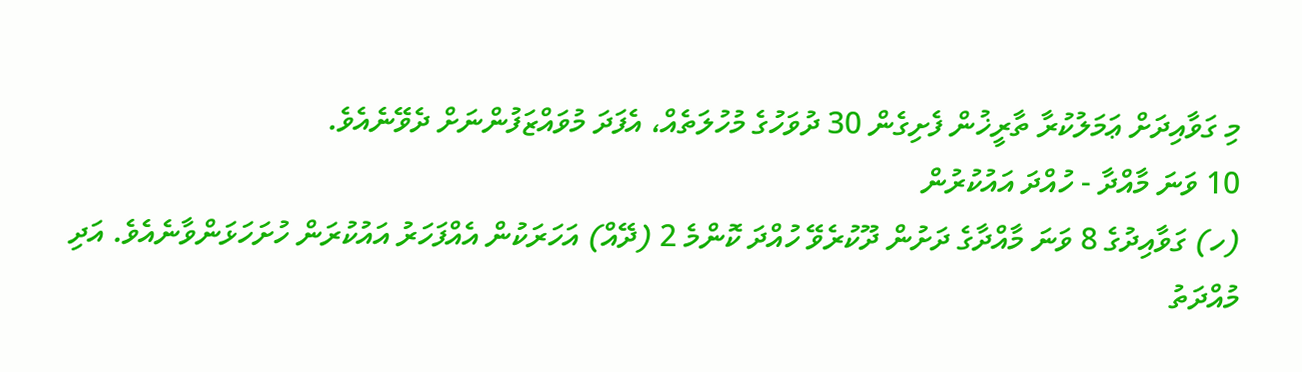މި ގަވާއިދަށް ޢަމަލުކުރާ ތާރީޚުން ފެށިގެން 30 ދުވަހުގެ މުހުލަތެއް، އެފަދަ މުވައްޒަފުންނަށް ދެވޭނެއެވެ.
10 ވަނަ މާއްދާ - ހުއްދަ އައުކުރުން
(ހ) ގަވާއިދުގެ 8 ވަނަ މާއްދާގެ ދަށުން ދޫކުރެވޭ ހުއްދަ ކޮންމެ 2 (ދޭއް) އަހަރަކުން އެއްފަހަރު އައުކުރަން ހުށަހަޅަންވާނެއެވެ. އަދި މުއްދަތު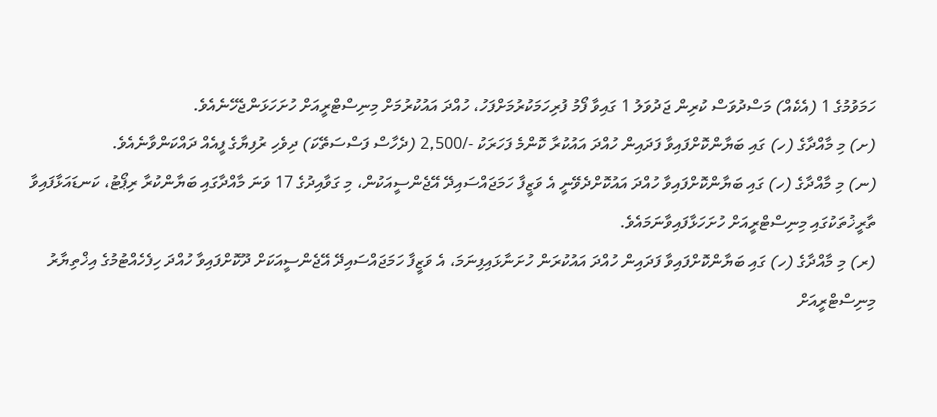ހަމަވުމުގެ 1 (އެކެއް) މަސްދުވަސް ކުރިން ޖަދުވަލު 1 ގައިވާ ފޯމު ފުރިހަމަކުރުމަށްފަހު، ހުއްދަ އައުކުރުމަށް މިނިސްޓްރީއަށް ހުށަހަޅަންޖެހޭނެއެވެ.
(ށ) މި މާއްދާގެ (ހ) ގައި ބަޔާންކޮށްފައިވާ ފަދައިން ހުއްދަ އައުކުރާ ކޮންމެ ފަހަރަކު -/2,500 (ދެހާސް ފަސްސަތޭކަ) ދިވެހި ރުފިޔާގެ ފީއެއް ދައްކަންވާނެއެވެ.
(ނ) މި މާއްދާގެ (ހ) ގައި ބަޔާންކޮށްފައިވާ ހުއްދަ އައުކޮށްދެވޭނީ އެ ވަޒީފާ ހަމަޖައްސައިދޭ އޭޖެންސީއަކުން، މި ގަވާއިދުގެ 17 ވަނަ މާއްދާގައި ބަޔާންކުރާ ރިޕޯޓު، ކަނޑައަޅާފައިވާ ތާރީޚުތަކުގައި މިނިސްޓްރީއަށް ހުށަހަޅާފައިވާނަމައެވެ.
(ރ) މި މާއްދާގެ (ހ) ގައި ބަޔާންކޮށްފައިވާ ފަދައިން ހުއްދަ އައުކުރަން ހުށަނާޅައިފިނަމަ، އެ ވަޒީފާ ހަމަޖައްސައިދޭ އޭޖެންސީއަކަށް ދޫކޮށްފައިވާ ހުއްދަ ހިފެހެއްޓުމުގެ އިޚްތިޔާރު މިނިސްޓްރީއަށް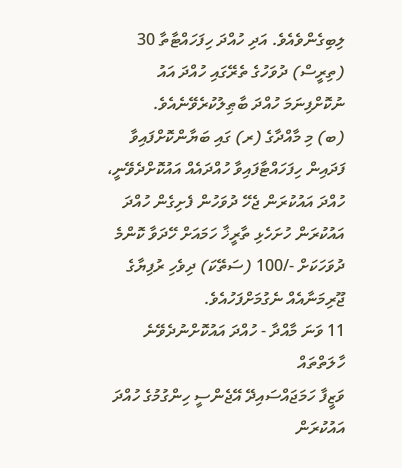ލިބިގެންވެއެވެ. އަދި ހުއްދަ ހިފަހައްޓާތާ 30 (ތިރީސް) ދުވަހުގެ ތެރޭގައި ހުއްދަ އައު ނުކޮށްފިނަމަ ހުއްދަ ބާޠިލުކުރެވޭނެއެވެ.
(ބ) މި މާއްދާގެ (ރ) ގައި ބަޔާންކޮށްފައިވާ ފަދައިން ހިފަހައްޓާފައިވާ ހުއްދައެއް އައުކޮށްދެވޭނީ، ހުއްދަ އައުކުރަން ޖެހޭ ދުވަހުން ފެށިގެން ހުއްދަ އައުކުރަން ހުށަހެޅި ތާރީޚާ ހަމައަށް ހޭދަވާ ކޮންމެ ދުވަހަކަށް -/100 (ސަތޭކަ) ދިވެހި ރުފިޔާގެ ޖޫރިމަނާއެއް ނެގުމަށްފަހުއެވެ.
11 ވަނަ މާއްދާ - ހުއްދަ އައުކޮށްނުދެވޭނެ ހާލަތްތައް
ވަޒީފާ ހަމަޖައްސައިދޭ އޭޖެންސީ ހިންގުމުގެ ހުއްދަ އައުކުރަން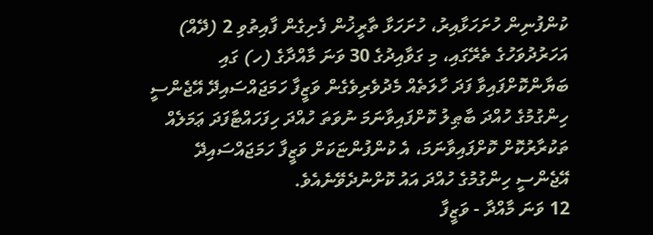ކުންފުނިން ހުށަހަޅާއިރު، ހުށަހަޅާ ތާރީޚުން ފެށިގެން ފާއިތުވި 2 (ދޭއް) އަހަރުދުވަހުގެ ތެރޭގައި، މި ގަވާއިދުގެ 30 ވަނަ މާއްދާގެ (ހ) ގައި ބަޔާންކޮށްފައިވާ ފަދަ ހާލަތެއް މެދުވެރިވެގެން ވަޒީފާ ހަމަޖައްސައިދޭ އޭޖެންސީ ހިންގުމުގެ ހުއްދަ ބާޠިލު ކޮށްފައިވާނަމަ ނުވަތަ ހުއްދަ ހިފަހައްޓާފަދަ ޢަމަލެއް ތަކުރާރުކޮށް ކޮށްފައިވާނަމަ، އެ ކުންފުންޏަކަށް ވަޒީފާ ހަމަޖައްސައިދޭ އޭޖެންސީ ހިންގުމުގެ ހުއްދަ އައު ކޮށްނުދެވޭނެއެވެ.
12 ވަނަ މާއްދާ - ވަޒީފާ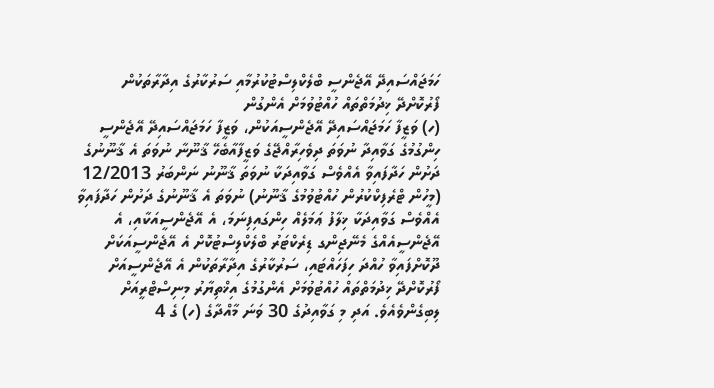ހަމަޖައްސައިދޭ އޭޖެންސީ ބްލެކްލިސްޓުކުރުމާއި ސަރުކާރުގެ އިދާރާތަކުން ފޯރުކޮށްދޭ ޚިދުމަތްތައް ހުއްޓުވުމަށް އެންގުން
(ހ) ވަޒީފާ ހަމަޖައްސައިދޭ އޭޖެންސީއަކުން، ވަޒީފާ ހަމަޖައްސައިދޭ އޭޖެންސީ ހިންގުމުގެ ގަވާއިދާ ނުވަތަ ދިވެހިރާއްޖޭގެ ވަޒީފާއާބެހޭ ޤާނޫނާ ނުވަތަ އެ ޤާނޫނުގެ ދަށުން ހަދާފައިވާ އެއްވެސް ގަވާއިދަކާ ނުވަތަ ޤާނޫނު ނަންބަރު 12/2013 (މީހުން ޓްރެފިކްކުރުން ހުއްޓުވުމުގެ ޤާނޫނު) ނުވަތަ އެ ޤާނޫނުގެ ދަށުން ހަދާފައިވާ އެއްވެސް ގަވާއިދަކާ ޚިލާފު ޢަމަލެއް ހިންގައިފިނަމަ، އެ އޭޖެންސީއަކާއި، އެ އޭޖެންސީއެއްގެ މެނޭޖިންގ ޑިރެކްޓަރު ބްލެކްލިސްޓުކޮށް އެ އޭޖެންސީއަކަށް ދޫކޮށްފައިވާ ހުއްދަ ހިފަހައްޓައި، ސަރުކާރުގެ އިދާރާތަކުން އެ އޭޖެންސީއަށް ފޯރުކޮށްދޭ ޚިދުމަތްތައް ހުއްޓުވުމަށް އެންގުމުގެ އިޚްތިޔާރު މިނިސްޓްރީއަށް ލިބިގެންވެއެވެ. އަދި މި ގަވާއިދުގެ 30 ވަނަ މާއްދާގެ (ހ) ގެ 4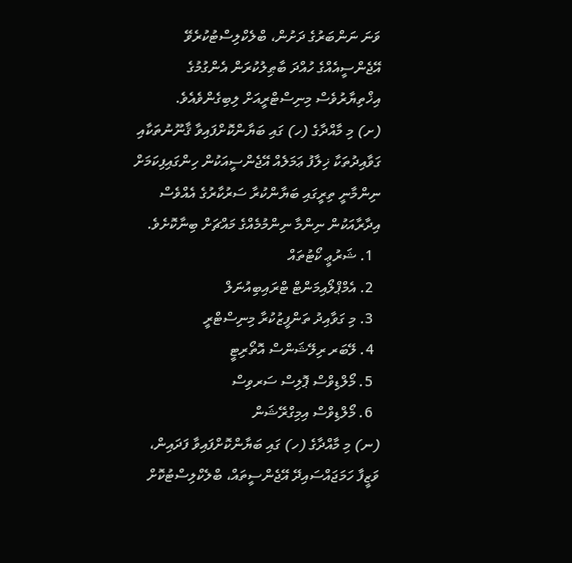ވަނަ ނަންބަރުގެ ދަށުން، ބްލެކްލިސްޓުކުރެވޭ އޭޖެންސީއެއްގެ ހުއްދަ ބާޠިލުކުރަން އެންގުމުގެ އިޚްތިޔާރުވެސް މިނިސްޓްރީއަށް ލިބިގެންވެއެވެ.
(ށ) މި މާއްދާގެ (ހ) ގައި ބަޔާންކޮށްފައިވާ ޤާނޫނުތަކާއި ގަވާއިދުތަކާ ޚިލާފު ޢަމަލެއް އޭޖެންސީއަކުން ހިންގައިފިކަމަށް ނިންމާނީ ތިރީގައި ބަޔާންކުރާ ސަރުކާރުގެ އެއްވެސް އިދާރާއަކުން ނިންމާ ނިންމުމެއްގެ މައްޗަށް ބިނާކޮށެވެ.
  1. ޝަރުޢީ ކޯޓުތައް
  2. އެމްޕްލޯއިމަންޓް ޓްރައިބިއުނަލް
  3. މި ގަވާއިދު ތަންފީޒުކުރާ މިނިސްޓްރީ
  4. ލޭބަރ ރިލޭޝަންސް އޮތޯރިޓީ
  5. މޯލްޑިވްސް ޕޮލިސް ސަރވިސް
  6. މޯލްޑިވްސް އިމިގްރޭޝަން
(ނ) މި މާއްދާގެ (ހ) ގައި ބަޔާންކޮށްފައިވާ ފަދައިން، ވަޒީފާ ހަމަޖައްސައިދޭ އޭޖެންސީތައް، ބްލެކްލިސްޓުކޮށް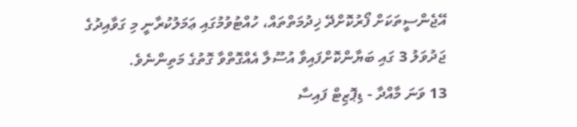އޭޖެންސީތަކަށް ފޯރުކޮށްދޭ ޚިދުމަތްތައް، ހުއްޓުވުމުގައި ޢަމަލުކުރާނީ މި ގަވާއިދުގެ ޖަދުވަލު 3 ގައި ބަޔާންކޮށްފައިވާ އުސޫލާ އެއްގޮތްވާ ގޮތުގެ މަތިންނެވެ.
13 ވަނަ މާއްދާ - ޑިޕޮޒިޓް ފައިސާ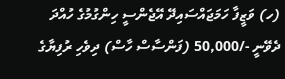(ހ) ވަޒީފާ ހަމަޖައްސައިދޭ އޭޖެންސީ ހިންގުމުގެ ހުއްދަ ދެވޭނީ -/50,000 (ފަންސާސް ހާސް) ދިވެހި ރުފިޔާގެ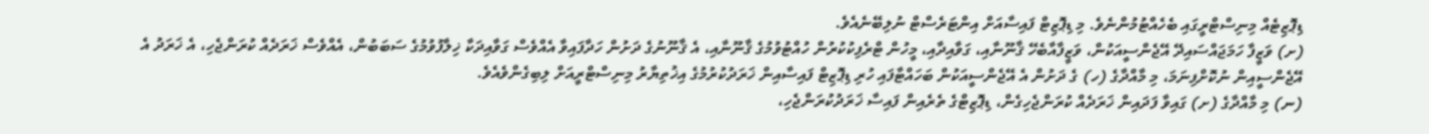ޑިޕޮޒިޓެއް މިނިސްޓްރީގައި ބެހެއްޓުމުންނެވެ. މި ޑިޕޮޒިޓް ފައިސާއަށް އިންޓަރެސްޓް ނުލިބޭނެއެވެ.
(ށ) ވަޒީފާ ހަމަޖައްސައިދޭ އޭޖެންސީއަކުން، ވަޒީފާއާބެހޭ ޤާނޫނާއި، ގަވާއިދާއި، މީހުން ޓްރެފިކުކުރުން ހުއްޓުވުމުގެ ޤާނޫނާއި، އެ ޤާނޫނުގެ ދަށުން ހަދާފައިވާ އެއްވެސް ގަވާއިދަކާ ޚިލާފުވުމުގެ ސަބަބުން، އެއްވެސް ޚަރަދެއް ކުރަންޖެހި، އެ ޚަރަދު އެ އޭޖެންސީއިން ނުކޮށްފިނަމަ، މި މާއްދާގެ (ހ) ގެ ދަށުން އެ އޭޖެންސީއަކުން ބަހައްޓާފައި ހުރި ޑިޕޮޒިޓް ފައިސާއިން ޚަރަދުކުރުމުގެ އިޚުތިޔާރު މިނިސްޓްރީއަށް ލިބިގެންވެއެވެ.
(ނ) މި މާއްދާގެ (ށ) ގައިވާ ފަދައިން ޚަރަދެއް ކުރަންޖެހިގެން، ޑިޕޮޒިޓްގެ ތެރެއިން ފައިސާ ޚަރަދުކުރަންޖެހި،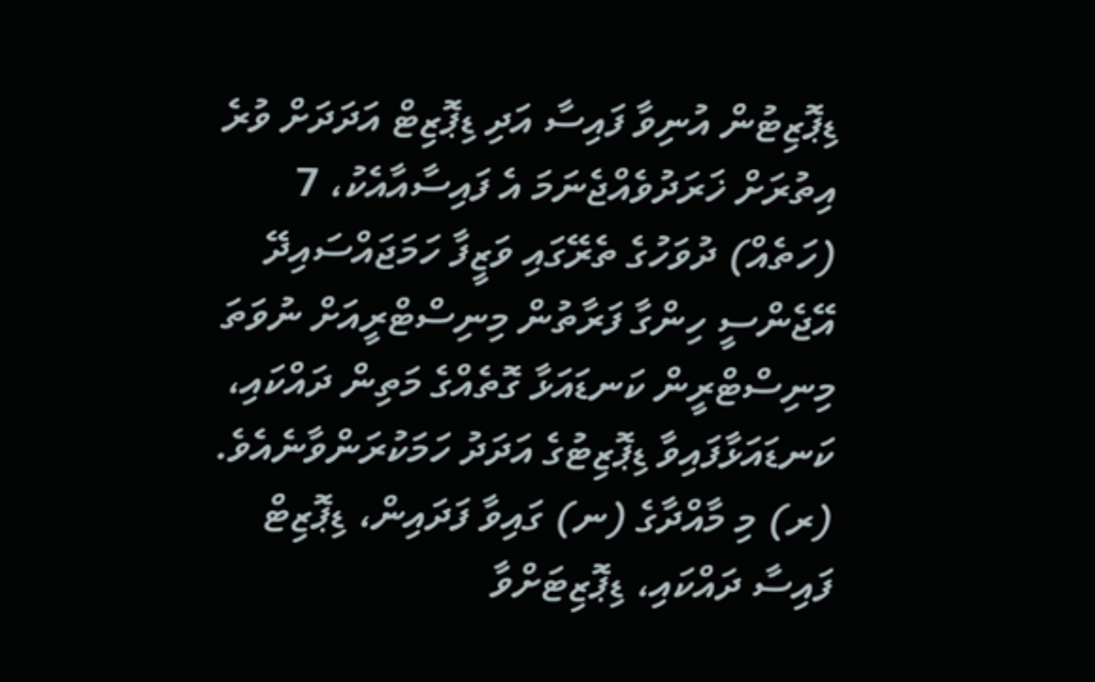ޑިޕޮޒިޓުން އުނިވާ ފައިސާ އަދި ޑިޕޮޒިޓް އަދަދަށް ވުރެ އިތުރަށް ޚަރަދުވެއްޖެނަމަ އެ ފައިސާއާއެކު، 7 (ހަތެއް) ދުވަހުގެ ތެރޭގައި ވަޒީފާ ހަމަޖައްސައިދޭ އޭޖެންސީ ހިންގާ ފަރާތުން މިނިސްޓްރީއަށް ނުވަތަ މިނިސްޓްރީން ކަނޑައަޅާ ގޮތެއްގެ މަތިން ދައްކައި، ކަނޑައަޅާފައިވާ ޑިޕޮޒިޓުގެ އަދަދު ހަމަކުރަންވާނެއެވެ.
(ރ) މި މާއްދާގެ (ނ) ގައިވާ ފަދައިން، ޑިޕޮޒިޓް ފައިސާ ދައްކައި، ޑިޕޮޒިޓަށްވާ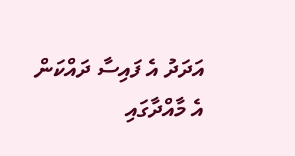އަދަދު އެ ފައިސާ ދައްކަން އެ މާއްދާގައި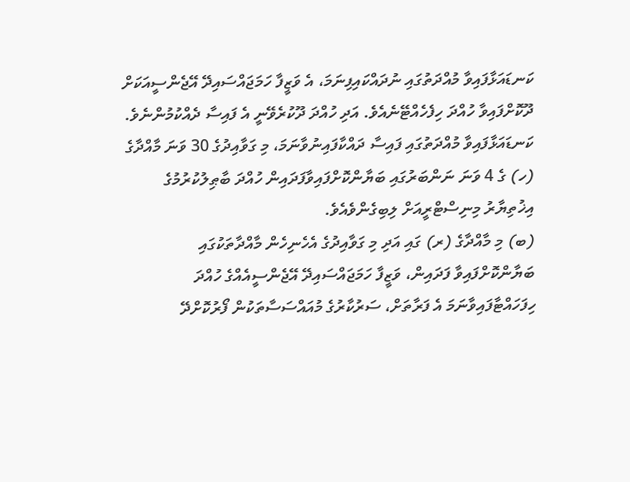ކަނޑައަޅާފައިވާ މުއްދަތުގައި ނުދައްކައިފިނަމަ، އެ ވަޒީފާ ހަމަޖައްސައިދޭ އޭޖެންސީއަކަށް ދޫކޮށްފައިވާ ހުއްދަ ހިފެހެއްޓޭނެއެވެ. އަދި ހުއްދަ ދޫކުރެވޭނީ އެ ފައިސާ ދެއްކުމުންނެވެ. ކަނޑައަޅާފައިވާ މުއްދަތުގައި ފައިސާ ދައްކާފައިނުވާނަމަ، މި ގަވާއިދުގެ 30 ވަނަ މާއްދާގެ (ހ) ގެ 4 ވަނަ ނަންބަރުގައި ބަޔާންކޮށްފައިވާފަދައިން ހުއްދަ ބާޠިލުކުރުމުގެ އިޚުތިޔާރު މިނިސްޓްރީއަށް ލިބިގެންވެއެވެ.
(ބ) މި މާއްދާގެ (ރ) ގައި އަދި މި ގަވާއިދުގެ އެހެނިހެން މާއްދާތަކުގައި ބަޔާންކޮށްފައިވާ ފަދައިން، ވަޒީފާ ހަމަޖައްސައިދޭ އޭޖެންސީއެއްގެ ހުއްދަ ހިފަހައްޓާފައިވާނަމަ އެ ފަރާތަށް، ސަރުކާރުގެ މުއައްސަސާތަކުން ފޯރުކޮށްދޭ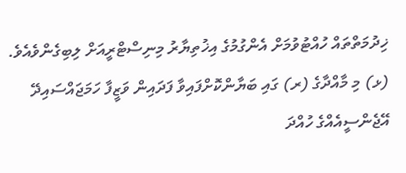ޚިދުމަތްތައް ހުއްޓުވުމަށް އެންގުމުގެ އިޚުތިޔާރު މިނިސްޓްރީއަށް ލިބިގެންވެއެވެ.
(ޅ) މި މާއްދާގެ (ރ) ގައި ބަޔާންކޮށްފައިވާ ފަދައިން ވަޒީފާ ހަމަޖައްސައިދޭ އޭޖެންސީއެއްގެ ހުއްދަ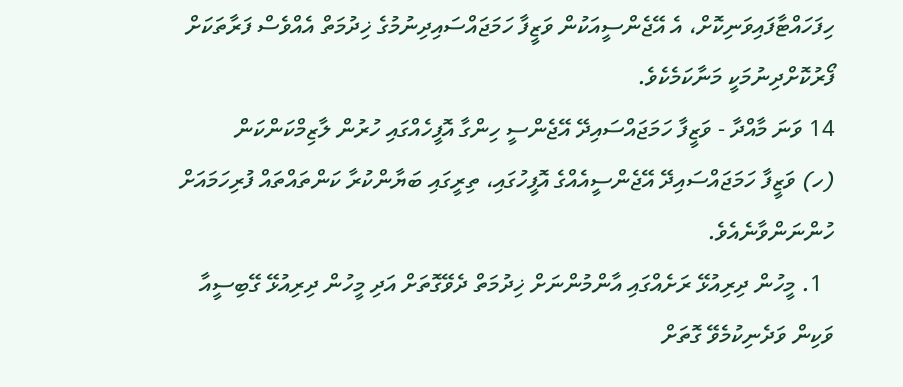ހިފަހައްޓާފައިވަނިކޮށް، އެ އޭޖެންސީއަކުން ވަޒީފާ ހަމަޖައްސައިދިނުމުގެ ޚިދުމަތް އެއްވެސް ފަރާތަކަށް ފޯރުކޮށްދިނުމަކީ މަނާކަމެކެވެ.
14 ވަނަ މާއްދާ - ވަޒީފާ ހަމަޖައްސައިދޭ އޭޖެންސީ ހިންގާ އޮފީހެއްގައި ހުރުން ލާޒިމްކަންކަން
(ހ) ވަޒީފާ ހަމަޖައްސައިދޭ އޭޖެންސީއެއްގެ އޮފީހުގައި، ތިރީގައި ބަޔާންކުރާ ކަންތައްތައް ފުރިހަމައަށް ހުންނަންވާނެއެވެ.
  1. މީހުން ދިރިއުޅޭ ރަށެއްގައި އާންމުންނަށް ޚިދުމަތް ދެވޭގޮތަށް އަދި މީހުން ދިރިއުޅޭ ގޭބިސީއާ ވަކިން ވަދެނިކުމެވޭ ގޮތަށް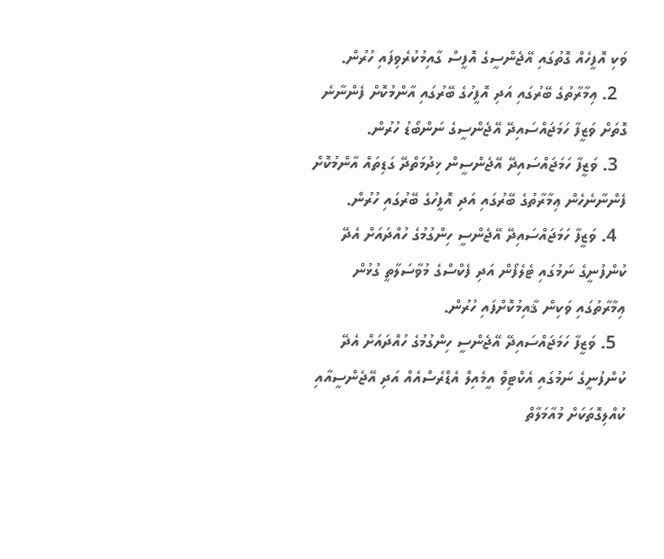ވަކި އޮފީހެއް ގޮތުގައި އޭޖެންސީގެ އޮފީސް ގާއިމުކުރެވިފައި ހުރުން.
  2. ޢިމާރާތުގެ ބޭރުގައި އަދި އޮފީހުގެ ބޭރުގައި އާންމުކޮށް ފެންނާނެ ގޮތަށް ވަޒީފާ ހަމަޖައްސައިދޭ އޭޖެންސީގެ ނަންބޯޑު ހުރުން.
  3. ވަޒީފާ ހަމަޖައްސައިދޭ އޭޖެންސީން ޚިދުމަތްދޭ ގަޑިތައް އާންމުކޮށް ފެންނާނެހެން ޢިމާރާތުގެ ބޭރުގައި އަދި އޮފީހުގެ ބޭރުގައި ހުރުން.
  4. ވަޒީފާ ހަމަޖައްސައިދޭ އޭޖެންސީ ހިންގުމުގެ ހުއްދައަށް އެދޭ ކުންފުނީގެ ނަމުގައި ޓެލެފޯން އަދި ފެކްސްގެ މުވާސަލާތީ ގުޅުން ޢިމާރާތުގައި ވަކިން ޤާއިމުކޮށްފައި ހުރުން.
  5. ވަޒީފާ ހަމަޖައްސައިދޭ އޭޖެންސީ ހިންގުމުގެ ހުއްދައަށް އެދޭ ކުންފުނީގެ ނަމުގައި އެކްޓިވް އީމެއިލް އެޑްރެސްއެއް އަދި އޭޖެންސީއާއި ކުއްލިގޮތަކަށް މުއާމަލާތް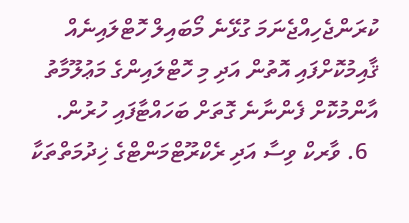ކުރަންޖެހިއްޖެނަމަ ގުޅޭނެ މޯބައިލް ހޮޓްލައިނެއް ޤާއިމުކޮށްފައި އޮތުން އަދި މި ހޮޓްލައިންގެ މަޢުލޫމާތު އާންމުކޮށް ފެންނާނެ ގޮތަށް ބަހައްޓާފައި ހުރުން.
  6. ވާރކް ވިސާ އަދި ރެކްރޫޓްމަންޓްގެ ޚިދުމަތްތަކާ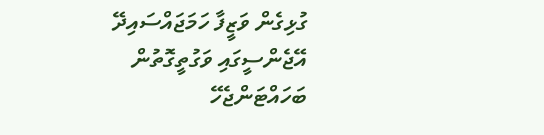ގުޅިގެން ވަޒީފާ ހަމަޖައްސައިދޭ އޭޖެންސީގައި ވަގުތީގޮތުން ބަހައްޓަންޖެހޭ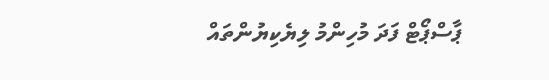ޕާސްޕޯޓް ފަދަ މުހިންމު ލިޔެކިޔުންތައް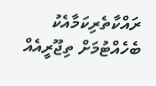ރައްކާތެރިކަމާއެކު ބެހެއްޓުމަށް ތިޖޫރީއެއް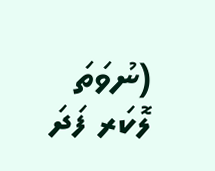(ނުވަތަ ލޮކަރ ފަދަ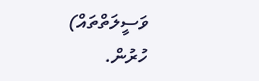ވަސީލަތްތައް) ހުރުން.